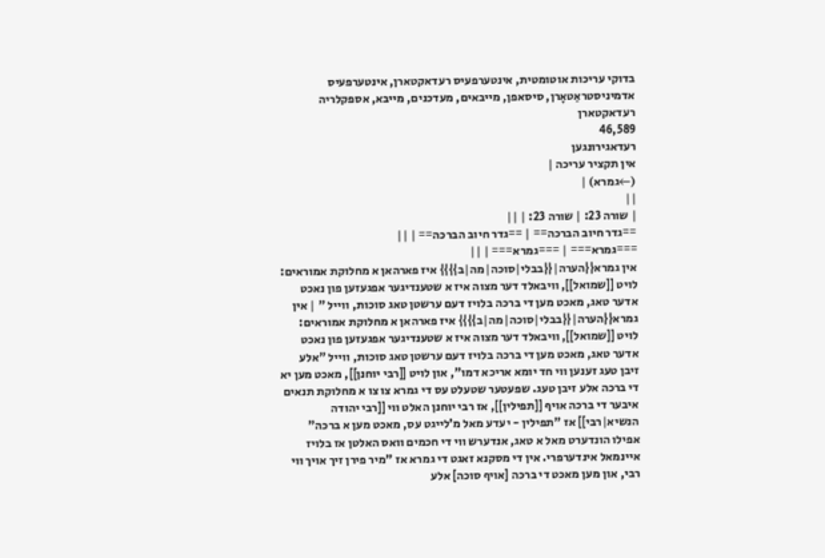בדוקי עריכות אוטומטית, אינטערפעיס רעדאקטארן, אינטערפעיס אדמיניסטראַטאָרן, סיסאפן, מייבאים, מעדכנים, מייבא, אספקלריה רעדאקטארן
46,589
רעדאגירונגען
אין תקציר עריכה |
(←גמרא) |
||
| שורה 23: | שורה 23: | ||
==גדר חיוב הברכה== | ==גדר חיוב הברכה== | ||
===גמרא=== | ===גמרא=== | ||
אין גמרא{{הערה|{{בבלי|סוכה|מה|ב}}}} איז פארהאן א מחלוקת אמוראים: לויט [[שמואל]], וויבאלד דער מצוה איז א שטענדיגער אפגעזען פון נאכט אדער טאג, מאכט מען די ברכה בלויז דעם ערשטן טאג סוכות, ווייל " | אין גמרא{{הערה|{{בבלי|סוכה|מה|ב}}}} איז פארהאן א מחלוקת אמוראים: לויט [[שמואל]], וויבאלד דער מצוה איז א שטענדיגער אפגעזען פון נאכט אדער טאג, מאכט מען די ברכה בלויז דעם ערשטן טאג סוכות, ווייל "אלע זיבן טעג זענען ווי חד יומא אריכא דמו", און לויט [[רבי יוחנן]], מאכט מען יא די ברכה אלע זיבן טעג. שפעטער שטעלט עס די גמרא צו צו א מחלוקת תנאים איבער די ברכה אויף [[תפילין]], אז רבי יוחנן האלט ווי [[רבי יהודה הנשיא|רבי]] אז "תפילין - יעדע מאל מ'לייגט עס, מאכט מען א ברכה" אפילו הונדערט מאל א טאג, אנדערש ווי די חכמים וואס האלטן אז בלויז איינמאל אינדערפרי. אין די מסקנא זאגט די גמרא אז "מיר פירן זיך אויך ווי רבי, און מען מאכט די ברכה [אויף סוכה] אלע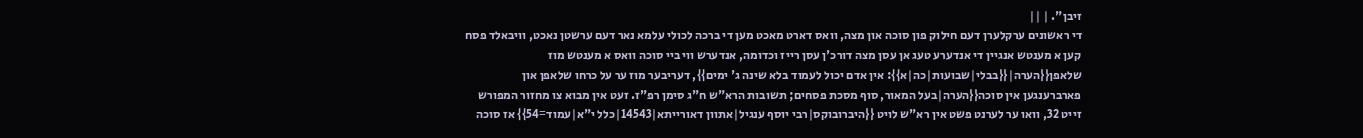זיבן". | ||
די ראשונים ערקלערן דעם חילוק פון סוכה און מצה, וואס דארט מאכט מען די ברכה לכולי עלמא נאר דעם ערשטן נאכט, וויבאלד פסח קען א מענטש אנגיין די אנדערע טעג אן עסן מצה דורכ'ן עסן רייז וכדומה, אנדערש ווי ביי סוכה וואס א מענטש מוז שלאפן{{הערה|{{בבלי|שבועות|כה|א}}: אין אדם יכול לעמוד בלא שינה ג' ימים}}, דעריבער מוז ער על כרחו שלאפן און פארברענגען אין סוכה{{הערה|בעל המאור, סוף מסכת פסחים; תשובות הרא"ש ח"ג סימן רפ"ז. זעט אין מבוא צו מחזור המפורש זייט 32, וואו ער לערנט פשט אין רא"ש לויט {{היברובוקס|רבי יוסף ענגיל|אתוון דאורייתא|14543|כלל י"א|עמוד=54}} אז סוכה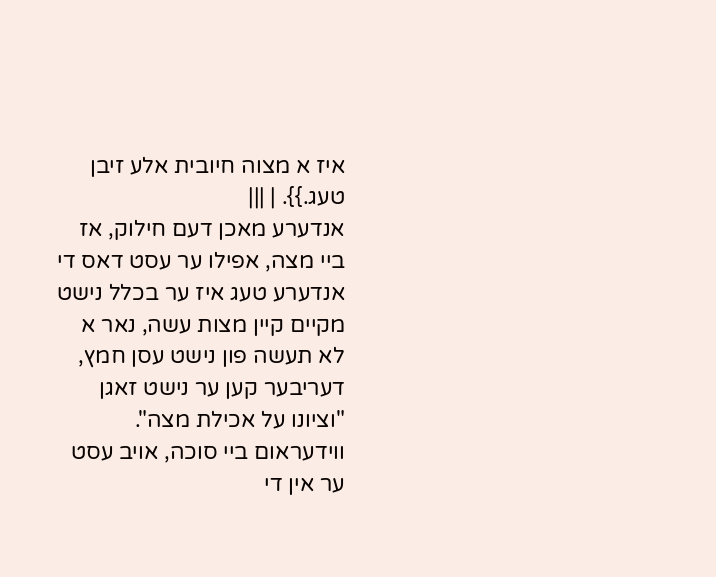איז א מצוה חיובית אלע זיבן טעג.}}. | |||
אנדערע מאכן דעם חילוק, אז ביי מצה, אפילו ער עסט דאס די אנדערע טעג איז ער בכלל נישט מקיים קיין מצות עשה, נאר א לא תעשה פון נישט עסן חמץ, דעריבער קען ער נישט זאגן "וציונו על אכילת מצה". ווידעראום ביי סוכה, אויב עסט ער אין די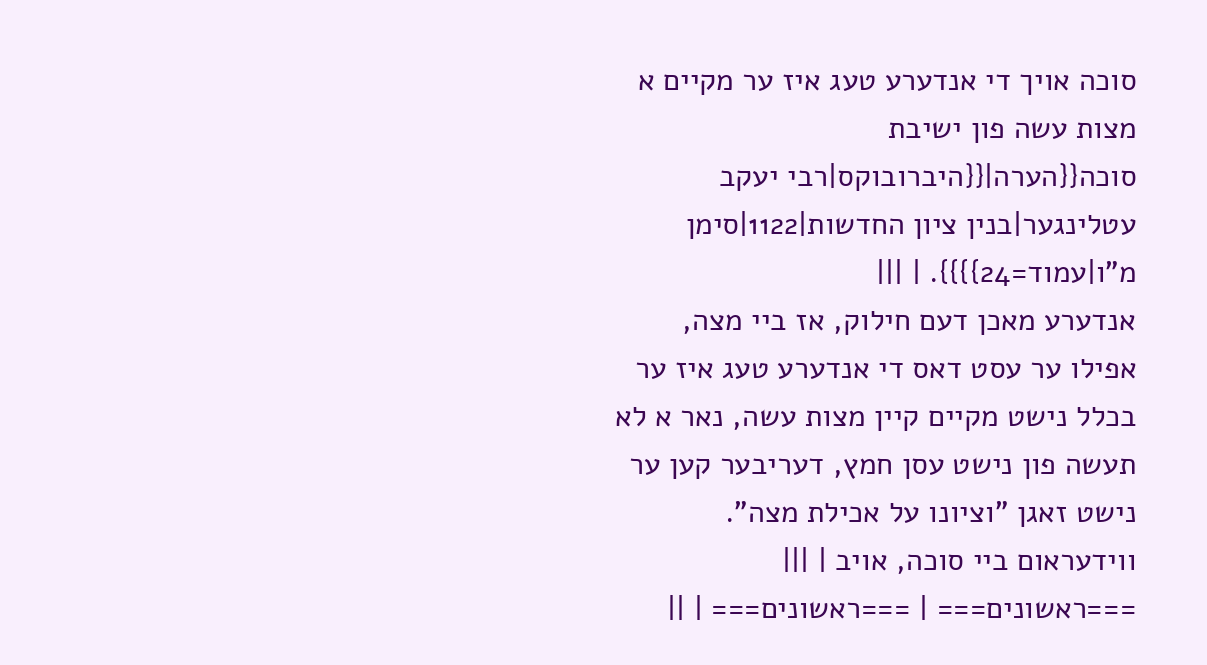סוכה אויך די אנדערע טעג איז ער מקיים א מצות עשה פון ישיבת סוכה{{הערה|{{היברובוקס|רבי יעקב עטלינגער|בנין ציון החדשות|1122|סימן מ"ו|עמוד=24}}}}. | |||
אנדערע מאכן דעם חילוק, אז ביי מצה, אפילו ער עסט דאס די אנדערע טעג איז ער בכלל נישט מקיים קיין מצות עשה, נאר א לא תעשה פון נישט עסן חמץ, דעריבער קען ער נישט זאגן "וציונו על אכילת מצה". ווידעראום ביי סוכה, אויב | |||
===ראשונים=== | ===ראשונים=== | ||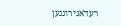רעדאגירונגען